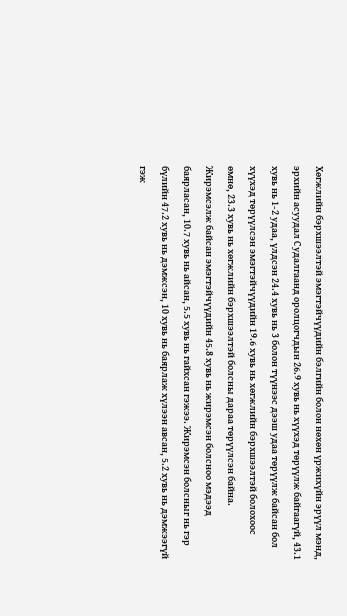Хөгжлийн бэрхшээлтэй эмэгтэйчүүдийн бэлгийн болон нөхөн үржихүйн эрүүл мэнд, эрхийн асуудал Судалгаанд оролцогчдын 26.9 хувь нь хүүхэд төрүүлж байгаагүй, 43.1 хувь нь 1-2 удаа, үлдсэн 24.4 хувь нь 3 болон түүнээс дээш удаа төрүүлж байсан бол хүүхэд төрүүлсэн эмэгтэйчүүдийн 19.6 хувь нь хөгжлийн бэрхшээлтэй болохоос өмнө, 23.3 хувь нь хөгжлийн бэрхшээлтэй болсны дараа төрүүлсэн байна. Жирэмсэлж байсан эмэгтэйчүүдийн 45.8 хувь нь жирэмсэн болсноо мэдээд баярласан, 10.7 хувь нь айсан, 5.5 хувь нь гайхсан гэжээ. Жирэмсэн болсныг нь гэр бүлийн 47.2 хувь нь дэмжсэн, 10 хувь нь баярлаж хүлээн авсан, 5.2 хувь нь дэмжээгүй гэж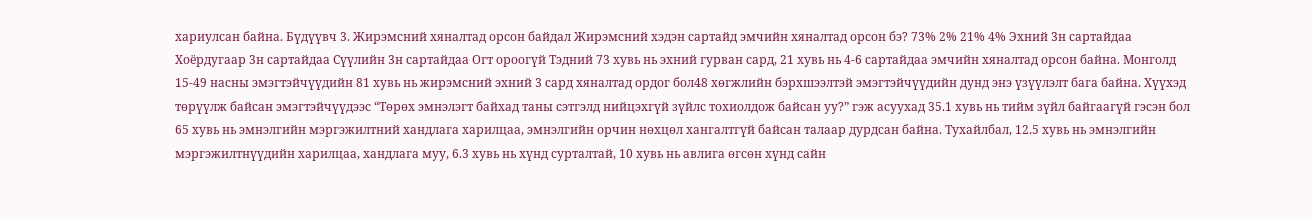хариулсан байна. Бүдүүвч 3. Жирэмсний хяналтад орсон байдал Жирэмсний хэдэн сартайд эмчийн хяналтад орсон бэ? 73% 2% 21% 4% Эхний 3н сартайдаа Хоёрдугаар 3н сартайдаа Сүүлийн 3н сартайдаа Огт ороогүй Тэдний 73 хувь нь эхний гурван сард, 21 хувь нь 4-6 сартайдаа эмчийн хяналтад орсон байна. Монголд 15-49 насны эмэгтэйчүүдийн 81 хувь нь жирэмсний эхний 3 сард хяналтад ордог бол48 хөгжлийн бэрхшээлтэй эмэгтэйчүүдийн дунд энэ үзүүлэлт бага байна. Хүүхэд төрүүлж байсан эмэгтэйчүүдээс “Төрөх эмнэлэгт байхад таны сэтгэлд нийцэхгүй зүйлс тохиолдож байсан уу?” гэж асуухад 35.1 хувь нь тийм зүйл байгаагүй гэсэн бол 65 хувь нь эмнэлгийн мэргэжилтний хандлага харилцаа, эмнэлгийн орчин нөхцөл хангалтгүй байсан талаар дурдсан байна. Тухайлбал, 12.5 хувь нь эмнэлгийн мэргэжилтнүүдийн харилцаа, хандлага муу, 6.3 хувь нь хүнд сурталтай, 10 хувь нь авлига өгсөн хүнд сайн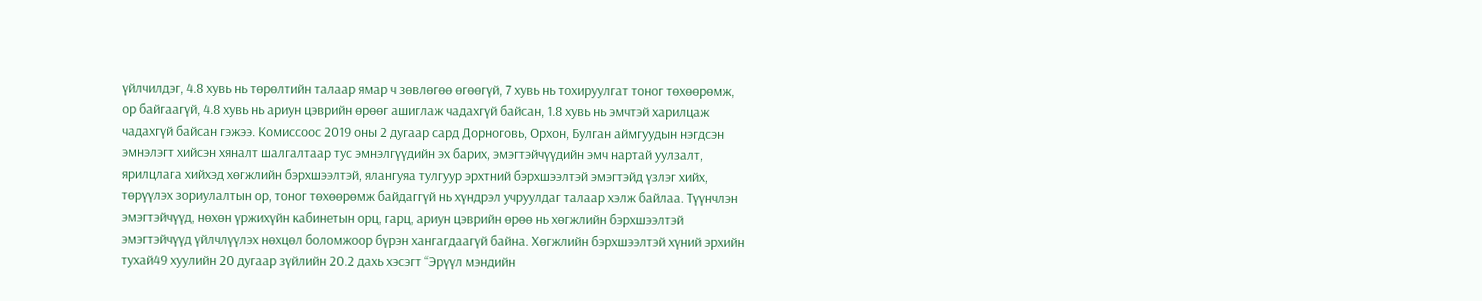үйлчилдэг, 4.8 хувь нь төрөлтийн талаар ямар ч зөвлөгөө өгөөгүй, 7 хувь нь тохируулгат тоног төхөөрөмж, ор байгаагүй, 4.8 хувь нь ариун цэврийн өрөөг ашиглаж чадахгүй байсан, 1.8 хувь нь эмчтэй харилцаж чадахгүй байсан гэжээ. Комиссоос 2019 оны 2 дугаар сард Дорноговь, Орхон, Булган аймгуудын нэгдсэн эмнэлэгт хийсэн хяналт шалгалтаар тус эмнэлгүүдийн эх барих, эмэгтэйчүүдийн эмч нартай уулзалт, ярилцлага хийхэд хөгжлийн бэрхшээлтэй, ялангуяа тулгуур эрхтний бэрхшээлтэй эмэгтэйд үзлэг хийх, төрүүлэх зориулалтын ор, тоног төхөөрөмж байдаггүй нь хүндрэл учруулдаг талаар хэлж байлаа. Түүнчлэн эмэгтэйчүүд, нөхөн үржихүйн кабинетын орц, гарц, ариун цэврийн өрөө нь хөгжлийн бэрхшээлтэй эмэгтэйчүүд үйлчлүүлэх нөхцөл боломжоор бүрэн хангагдаагүй байна. Хөгжлийн бэрхшээлтэй хүний эрхийн тухай49 хуулийн 20 дугаар зүйлийн 20.2 дахь хэсэгт “Эрүүл мэндийн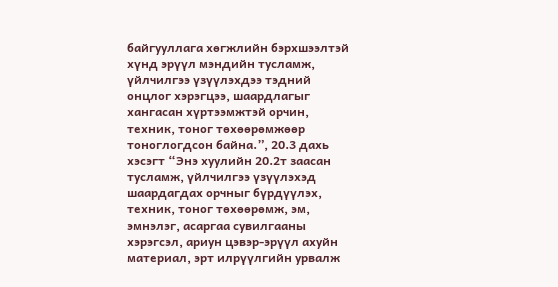байгууллага хөгжлийн бэрхшээлтэй хүнд эрүүл мэндийн тусламж, үйлчилгээ үзүүлэхдээ тэдний онцлог хэрэгцээ, шаардлагыг хангасан хүртээмжтэй орчин, техник, тоног төхөөрөмжөөр тоноглогдсон байна.”, 20.3 дахь хэсэгт “Энэ хуулийн 20.2т заасан тусламж, үйлчилгээ үзүүлэхэд шаардагдах орчныг бүрдүүлэх, техник, тоног төхөөрөмж, эм, эмнэлэг, асаргаа сувилгааны хэрэгсэл, ариун цэвэр-эрүүл ахуйн материал, эрт илрүүлгийн урвалж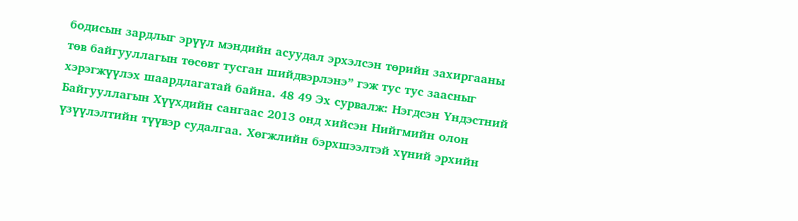бодисын зардлыг эрүүл мэндийн асуудал эрхэлсэн төрийн захиргааны төв байгууллагын төсөвт тусган шийдвэрлэнэ” гэж тус тус заасныг хэрэгжүүлэх шаардлагатай байна. 48 49 Эх сурвалж: Нэгдсэн Үндэстний Байгууллагын Хүүхдийн сангаас 2013 онд хийсэн Нийгмийн олон үзүүлэлтийн түүвэр судалгаа. Хөгжлийн бэрхшээлтэй хүний эрхийн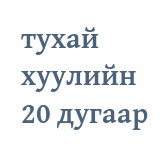тухай хуулийн 20 дугаар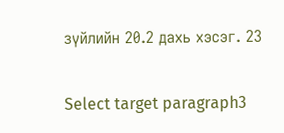зүйлийн 20.2 дахь хэсэг. 23

Select target paragraph3